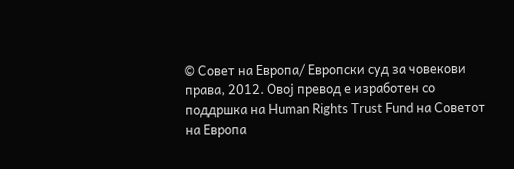© Совет на Европа/ Европски суд за човекови права, 2012. Овој превод е изработен со поддршка на Human Rights Trust Fund на Советот на Европа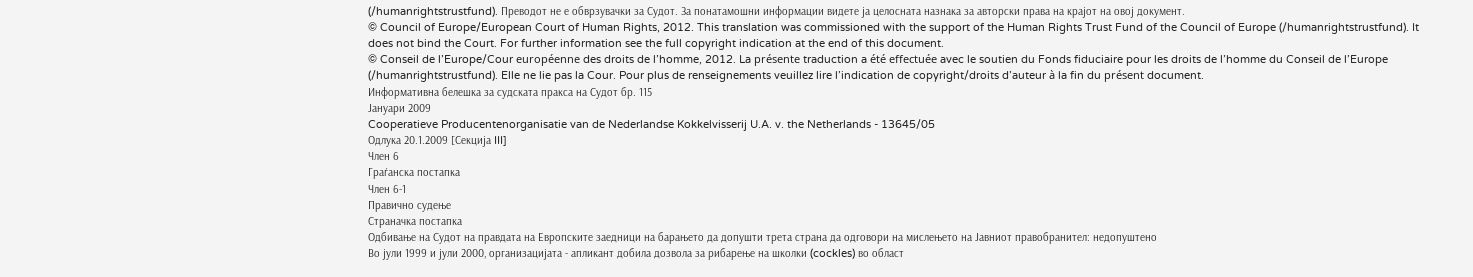(/humanrightstrustfund). Преводот не е обврзувачки за Судот. За понатамошни информации видете ја целосната назнака за авторски права на крајот на овој документ.
© Council of Europe/European Court of Human Rights, 2012. This translation was commissioned with the support of the Human Rights Trust Fund of the Council of Europe (/humanrightstrustfund). It does not bind the Court. For further information see the full copyright indication at the end of this document.
© Conseil de l’Europe/Cour européenne des droits de l’homme, 2012. La présente traduction a été effectuée avec le soutien du Fonds fiduciaire pour les droits de l’homme du Conseil de l’Europe (/humanrightstrustfund). Elle ne lie pas la Cour. Pour plus de renseignements veuillez lire l’indication de copyright/droits d’auteur à la fin du présent document.
Информативна белешка за судската пракса на Судот бр. 115
Јануари 2009
Cooperatieve Producentenorganisatie van de Nederlandse Kokkelvisserij U.A. v. the Netherlands - 13645/05
Одлука 20.1.2009 [Секција III]
Член 6
Граѓанска постапка
Член 6-1
Правично судење
Страначка постапка
Одбивање на Судот на правдата на Европските заедници на барањето да допушти трета страна да одговори на мислењето на Јавниот правобранител: недопуштено
Во јули 1999 и јули 2000, организацијата - апликант добила дозвола за рибарење на школки (cockles) во област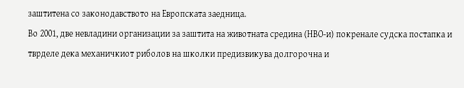заштитена со законодавството на Европската заедница.
Во 2001, две невладини организации за заштита на животната средина (НВО‑и) покренале судска постапка и тврделе дека механичкиот риболов на школки предизвикува долгорочна и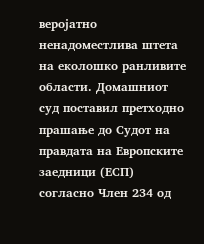веројатно ненадоместлива штета на еколошко ранливите области. Домашниот суд поставил претходно прашање до Судот на правдата на Европските заедници (ЕСП) согласно Член 234 од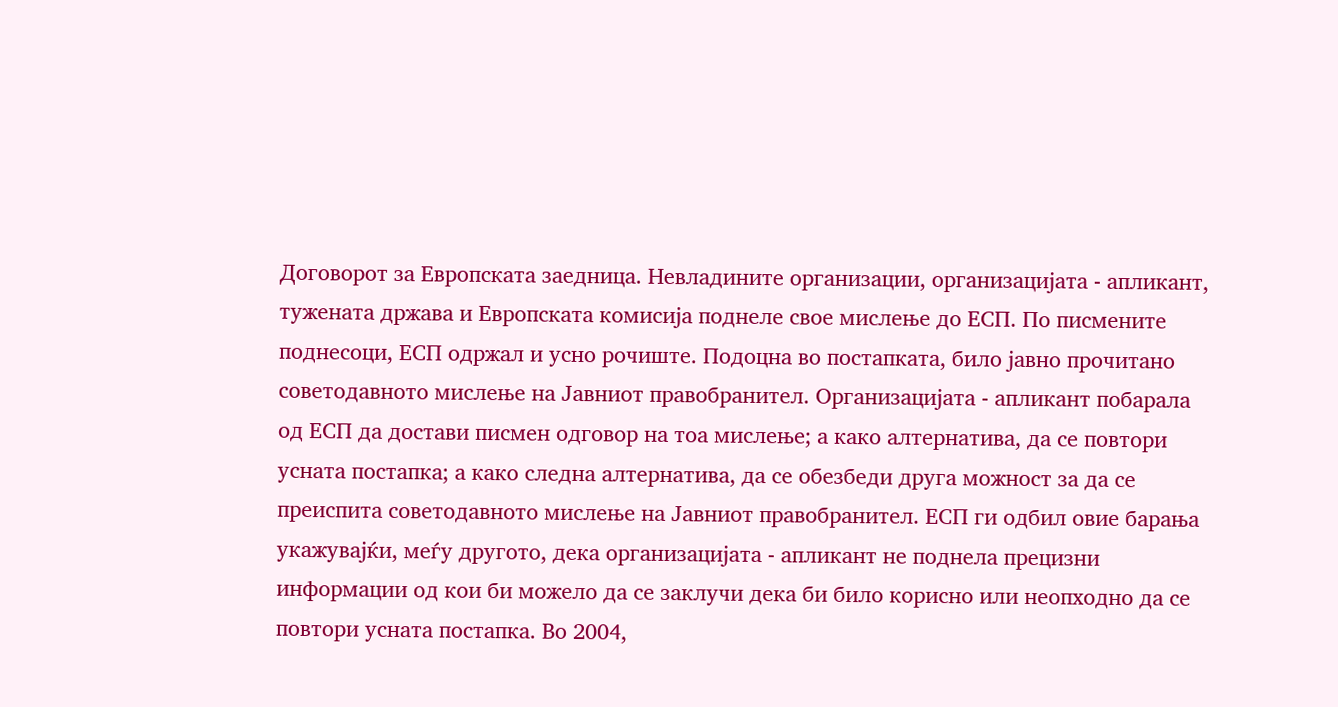Договорот за Европската заедница. Невладините организации, организацијата - апликант, тужената држава и Европската комисија поднеле свое мислење до ЕСП. По писмените поднесоци, ЕСП одржал и усно рочиште. Подоцна во постапката, било јавно прочитано советодавното мислење на Јавниот правобранител. Организацијата - апликант побарала од ЕСП да достави писмен одговор на тоа мислење; а како алтернатива, да се повтори усната постапка; а како следна алтернатива, да се обезбеди друга можност за да се преиспита советодавното мислење на Јавниот правобранител. ЕСП ги одбил овие барања укажувајќи, меѓу другото, дека организацијата - апликант не поднела прецизни информации од кои би можело да се заклучи дека би било корисно или неопходно да се повтори усната постапка. Во 2004,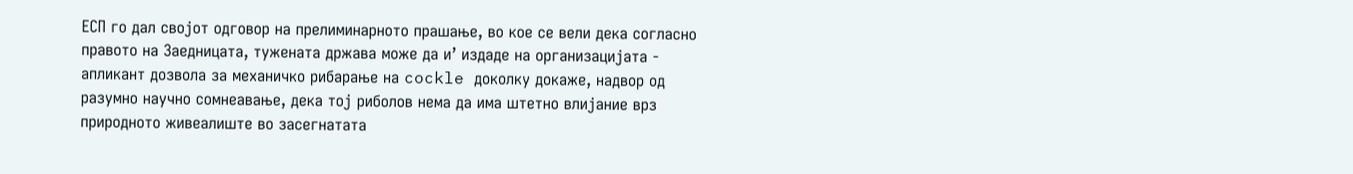ЕСП го дал својот одговор на прелиминарното прашање, во кое се вели дека согласно правото на Заедницата, тужената држава може да и’ издаде на организацијата - апликант дозвола за механичко рибарање на cockle доколку докаже, надвор од разумно научно сомнеавање, дека тој риболов нема да има штетно влијание врз природното живеалиште во засегнатата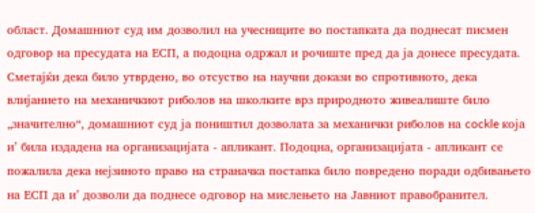област. Домашниот суд им дозволил на учесниците во постапката да поднесат писмен одговор на пресудата на ЕСП, а подоцна одржал и рочиште пред да ја донесе пресудата. Сметајќи дека било утврдено, во отсуство на научни докази во спротивното, дека влијанието на механичкиот риболов на школките врз природното живеалиште било „значително“, домашниот суд ја поништил дозволата за механички риболов на cockle која и’ била издадена на организацијата - апликант. Подоцна, организацијата - апликант се пожалила дека нејзиното право на страначка постапка било повредено поради одбивањето на ЕСП да и’ дозволи да поднесе одговор на мислењето на Јавниот правобранител.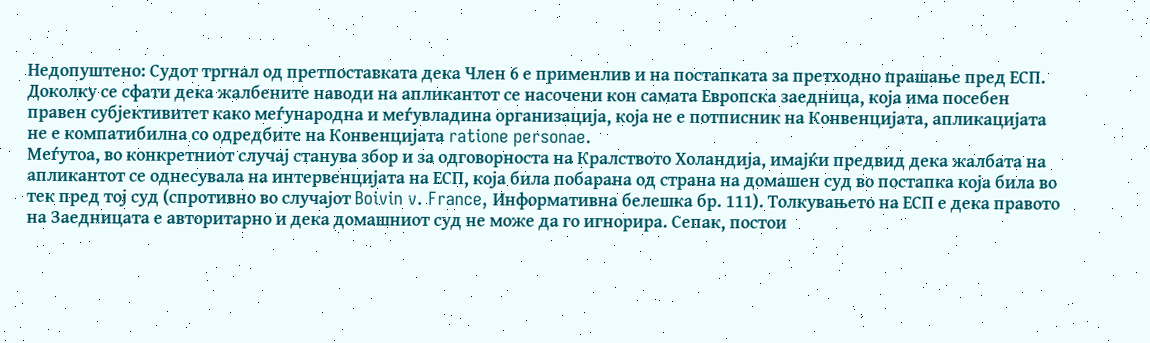Недопуштено: Судот тргнал од претпоставката дека Член 6 е применлив и на постапката за претходно прашање пред ЕСП. Доколку се сфати дека жалбените наводи на апликантот се насочени кон самата Европска заедница, која има посебен правен субјективитет како меѓународна и меѓувладина организација, која не е потписник на Конвенцијата, апликацијата не е компатибилна со одредбите на Конвенцијата ratione personae.
Меѓутоа, во конкретниот случај станува збор и за одговорноста на Кралството Холандија, имајќи предвид дека жалбата на апликантот се однесувала на интервенцијата на ЕСП, која била побарана од страна на домашен суд во постапка која била во тек пред тој суд (спротивно во случајот Boivin v. France, Информативна белешка бр. 111). Толкувањето на ЕСП е дека правото на Заедницата е авторитарно и дека домашниот суд не може да го игнорира. Сепак, постои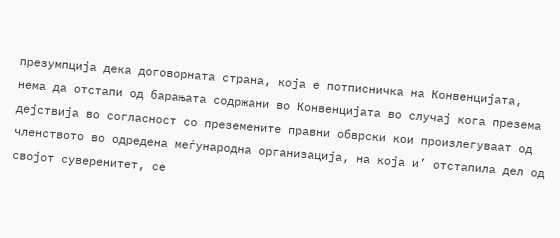презумпција дека договорната страна, која е потписничка на Конвенцијата, нема да отстапи од барањата содржани во Конвенцијата во случај кога презема дејствија во согласност со преземените правни обврски кои произлегуваат од членството во одредена меѓународна организација, на која и’ отстапила дел од својот суверенитет, се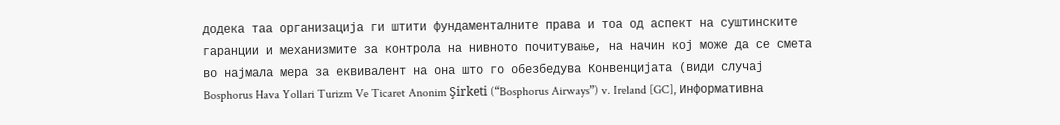додека таа организација ги штити фундаменталните права и тоа од аспект на суштинските гаранции и механизмите за контрола на нивното почитување, на начин кој може да се смета во најмала мера за еквивалент на она што го обезбедува Конвенцијата (види случај Bosphorus Hava Yollari Turizm Ve Ticaret Anonim Şirketi (“Bosphorus Airways”) v. Ireland [GC], Информативна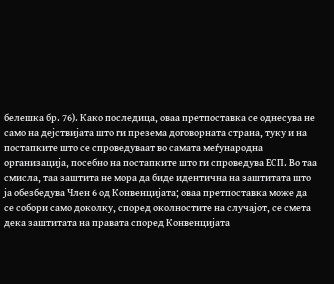белешка бр. 76). Како последица, оваа претпоставка се однесува не само на дејствијата што ги презема договорната страна, туку и на постапките што се спроведуваат во самата меѓународна организација, посебно на постапките што ги спроведува ЕСП. Во таа смисла, таа заштита не мора да биде идентична на заштитата што ја обезбедува Член 6 од Конвенцијата; оваа претпоставка може да се собори само доколку, според околностите на случајот, се смета дека заштитата на правата според Конвенцијата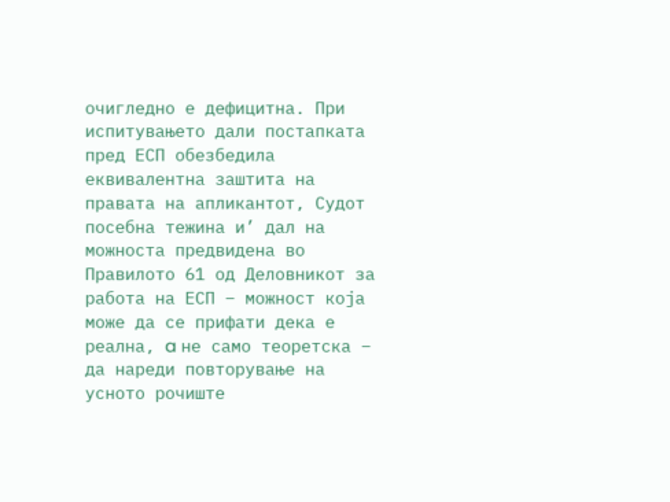очигледно е дефицитна. При испитувањето дали постапката пред ЕСП обезбедила еквивалентна заштита на правата на апликантот, Судот посебна тежина и’ дал на можноста предвидена во Правилото 61 од Деловникот за работа на ЕСП – можност која може да се прифати дека е реална, a не само теоретска – да нареди повторување на усното рочиште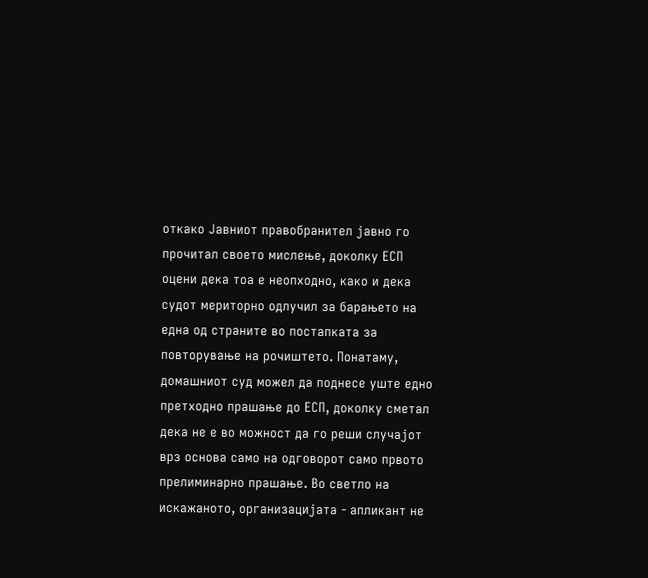откако Јавниот правобранител јавно го прочитал своето мислење, доколку ЕСП оцени дека тоа е неопходно, како и дека судот мериторно одлучил за барањето на една од страните во постапката за повторување на рочиштето. Понатаму, домашниот суд можел да поднесе уште едно претходно прашање до ЕСП, доколку сметал дека не е во можност да го реши случајот врз основа само на одговорот само првото прелиминарно прашање. Во светло на искажаното, организацијата - апликант не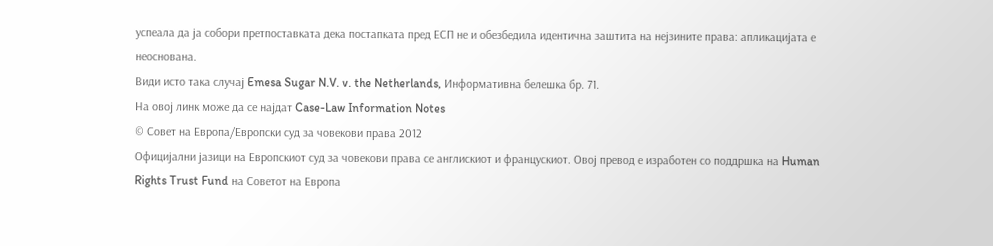успеала да ја собори претпоставката дека постапката пред ЕСП не и обезбедила идентична заштита на нејзините права: апликацијата е неоснована.
Види исто така случај Emesa Sugar N.V. v. the Netherlands, Информативна белешка бр. 71.
На овој линк може да се најдат Case-Law Information Notes
© Совет на Европа/Европски суд за човекови права 2012
Официјални јазици на Европскиот суд за човекови права се англискиот и францускиот. Овој превод е изработен со поддршка на Human Rights Trust Fund на Советот на Европа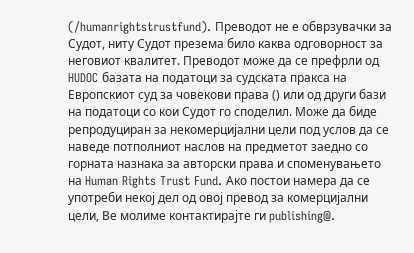(/humanrightstrustfund). Преводот не е обврзувачки за Судот, ниту Судот презема било каква одговорност за неговиот квалитет. Преводот може да се префрли од HUDOC базата на податоци за судската пракса на Европскиот суд за човекови права () или од други бази на податоци со кои Судот го споделил. Може да биде репродуциран за некомерцијални цели под услов да се наведе потполниот наслов на предметот заедно со горната назнака за авторски права и споменувањето на Human Rights Trust Fund. Ако постои намера да се употреби некој дел од овој превод за комерцијални цели, Ве молиме контактирајте ги publishing@.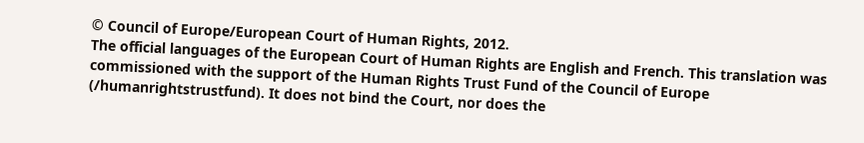© Council of Europe/European Court of Human Rights, 2012.
The official languages of the European Court of Human Rights are English and French. This translation was commissioned with the support of the Human Rights Trust Fund of the Council of Europe (/humanrightstrustfund). It does not bind the Court, nor does the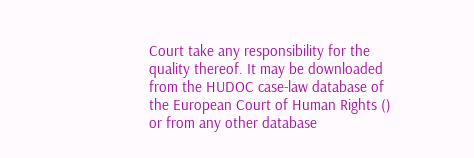Court take any responsibility for the quality thereof. It may be downloaded from the HUDOC case-law database of the European Court of Human Rights () or from any other database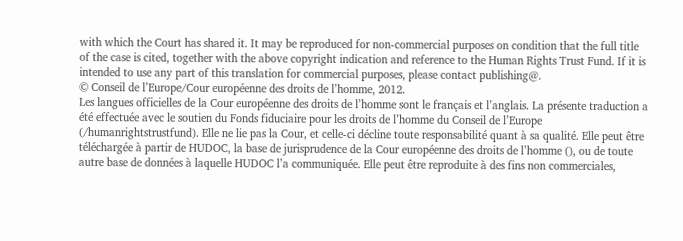with which the Court has shared it. It may be reproduced for non-commercial purposes on condition that the full title of the case is cited, together with the above copyright indication and reference to the Human Rights Trust Fund. If it is intended to use any part of this translation for commercial purposes, please contact publishing@.
© Conseil de l’Europe/Cour européenne des droits de l’homme, 2012.
Les langues officielles de la Cour européenne des droits de l’homme sont le français et l’anglais. La présente traduction a été effectuée avec le soutien du Fonds fiduciaire pour les droits de l’homme du Conseil de l’Europe (/humanrightstrustfund). Elle ne lie pas la Cour, et celle-ci décline toute responsabilité quant à sa qualité. Elle peut être téléchargée à partir de HUDOC, la base de jurisprudence de la Cour européenne des droits de l’homme (), ou de toute autre base de données à laquelle HUDOC l’a communiquée. Elle peut être reproduite à des fins non commerciales,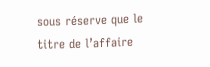sous réserve que le titre de l’affaire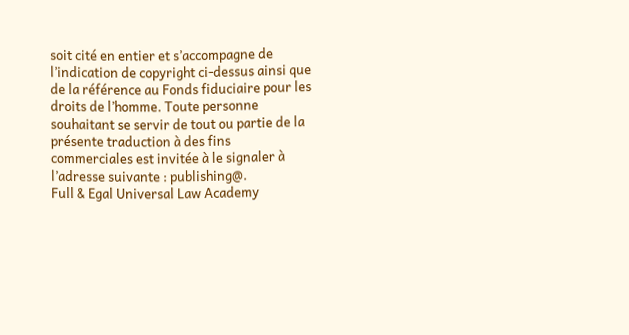soit cité en entier et s’accompagne de l’indication de copyright ci-dessus ainsi que de la référence au Fonds fiduciaire pour les droits de l’homme. Toute personne souhaitant se servir de tout ou partie de la présente traduction à des fins commerciales est invitée à le signaler à l’adresse suivante : publishing@.
Full & Egal Universal Law Academy